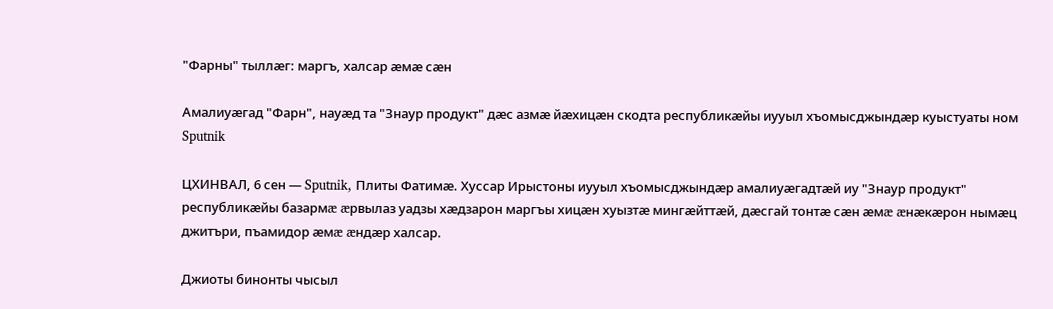"Фарны" тыллæг: маргъ, халсар æмæ сæн

Амалиуæгад "Фарн", науæд та "Знаур продукт" дæс азмæ йæхицæн скодта республикӕйы иууыл хъомысджындæр куыстуаты ном
Sputnik

ЦХИНВАЛ, 6 сен — Sputnik, Плиты Фатимæ. Хуссар Ирыстоны иууыл хъомысджындæр амалиуӕгадтӕй иу "Знаур продукт" республикæйы базармæ æрвылаз уадзы хӕдзарон маргъы хицæн хуызтæ мингæйттæй, дæсгай тонтæ сæн æмæ æнæкæрон нымæц джитъри, пъамидор æмæ æндæр халсар.

Джиоты бинонты чысыл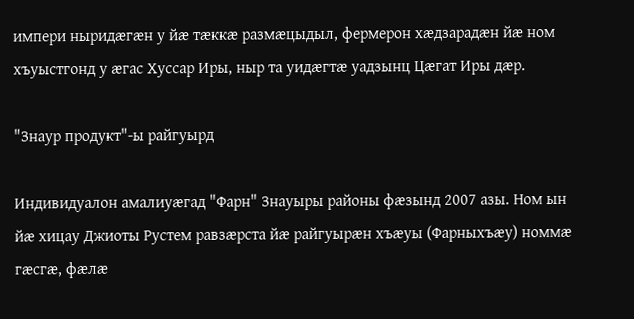импери ныридæгæн у йӕ тæккæ размæцыдыл, фермерон хæдзарадæн йæ ном хъуыстгонд у æгас Хуссар Иры, ныр та уидæгтæ уадзынц Цæгат Иры дæр.

"Знаур продукт"-ы райгуырд

Индивидуалон амалиуæгад "Фарн" Знауыры районы фæзынд 2007 азы. Ном ын йӕ хицау Джиоты Рустем равзæрста йæ райгуырæн хъæуы (Фарныхъӕу) номмæ гæсгæ, фæлæ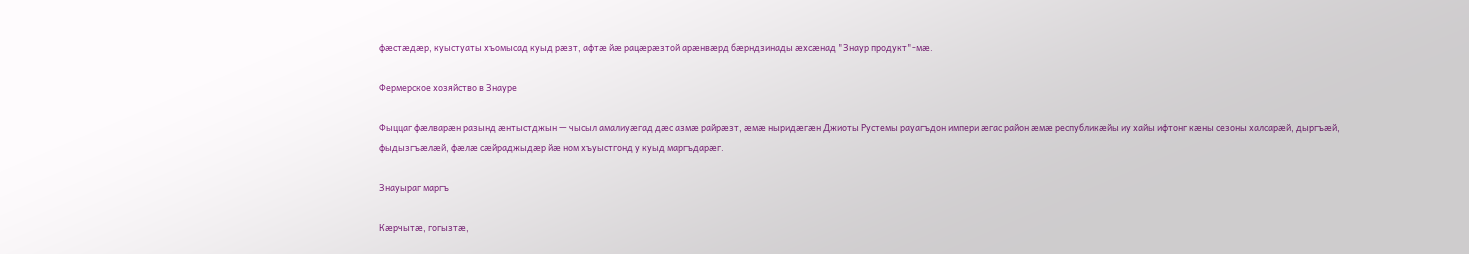фæстæдæр, куыстуаты хъомысад куыд рæзт, афтæ йæ рацæрæзтой арæнвæрд бæрндзинады æхсæнад "Знаур продукт"-мæ.

Фермерское хозяйство в Знауре

Фыццаг фæлварæн разынд æнтыстджын — чысыл амалиуæгад дæс азмæ райрæзт, ӕмӕ ныридæгæн Джиоты Рустемы рауагъдон импери æгас район æмæ республикæйы иу хайы ифтонг кæны сезоны халсарæй, дыргъæй, фыдызгъæлæй, фæлæ сæйраджыдӕр йӕ ном хъуыстгонд у куыд маргъдарæг.

Знауыраг маргъ

Кæрчытæ, гогызтæ,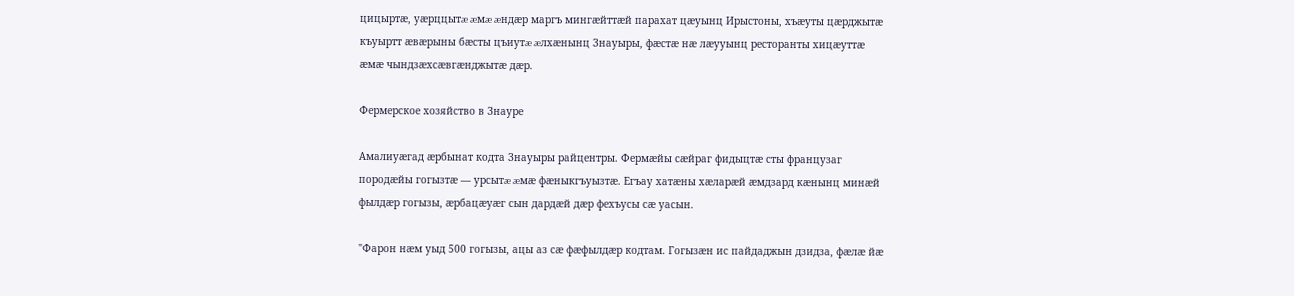цицыртæ, уæрццытæ æмæ æндæр маргъ мингæйттæй парахат цæуынц Ирыстоны, хъæуты цæрджытæ къуыртт ӕвæрыны бæсты цъиутæ æлхæнынц Знауыры, фæстæ нæ лæууынц ресторанты хицӕуттӕ æмæ чындзæхсӕвгӕнджытӕ дӕр.

Фермерское хозяйство в Знауре

Амалиуæгад æрбынат кодта Знауыры райцентры. Фермӕйы сӕйраг фидыцтӕ сты французаг породæйы гогызтæ — урсытæ æмæ фæныкгъуызтæ. Егъау хатæны хæларæй æмдзард кæнынц минæй фылдæр гогызы, æрбацæуæг сын дардæй дӕр фехъусы сæ уасын.

"Фарон нæм уыд 500 гогызы, ацы аз сæ фæфылдæр кодтам. Гогызæн ис пайдаджын дзидза, фæлæ йæ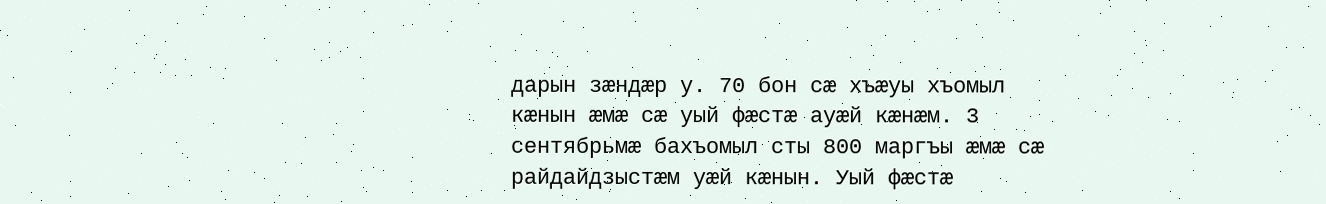дарын зæндæр у. 70 бон сæ хъæуы хъомыл кæнын æмæ сæ уый фæстæ ауæй кæнæм. 3 сентябрьмæ бахъомыл сты 800 маргъы ӕмӕ сæ райдайдзыстӕм уæй кæнын. Уый фæстæ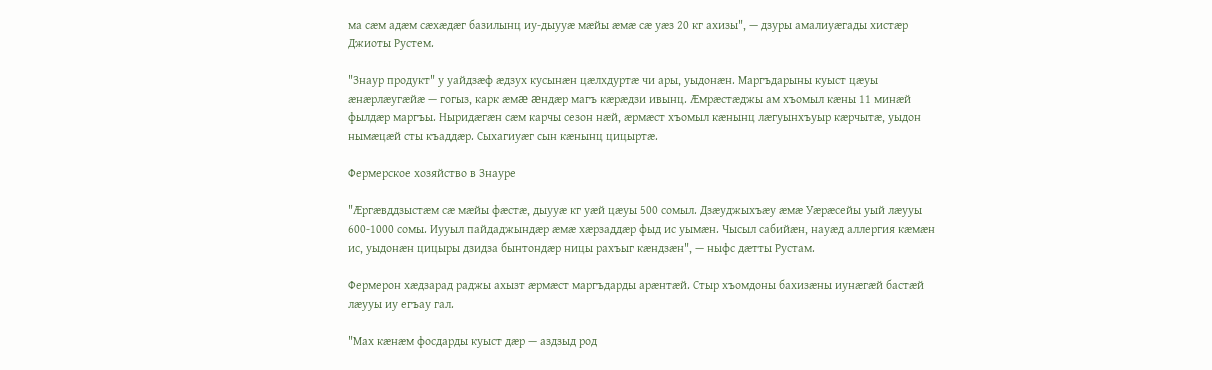ма сæм адæм сæхӕдæг базилынц иу-дыууæ мæйы æмæ сӕ уӕз 20 кг ахизы", — дзуры амалиуæгады хистæр Джиоты Рустем.

"Знаур продукт" у уайдзæф æдзух кусынæн цæлхдуртæ чи ары, уыдонæн. Маргъдарыны куыст цæуы æнæрлæугæйæ — гогыз, карк æмæ æндæр магъ кæрӕдзи ивынц. Ӕмрӕстӕджы ам хъомыл кæны 11 минæй фылдæр маргъы. Ныридæгæн сæм карчы сезон нæй, ӕрмӕст хъомыл кæнынц лӕгуынхъуыр кæрчытæ, уыдон нымæцæй сты къаддæр. Сыхагиуӕг сын кæнынц цицыртæ.

Фермерское хозяйство в Знауре

"Ӕргæвддзыстæм сæ мæйы фæстæ, дыууæ кг уæй цæуы 500 сомыл. Дзæуджыхъæу æмæ Уӕрӕсейы уый лæууы 600-1000 сомы. Иууыл пайдаджындæр æмæ хæрзаддæр фыд ис уымæн. Чысыл сабийæн, науæд аллергия кæмæн ис, уыдонæн цицыры дзидза бынтондӕр ницы рахъыг кæндзæн", — ныфс дæтты Рустам.

Фермерон хæдзарад раджы ахызт æрмæст маргъдарды арæнтæй. Стыр хъомдоны бахизæны иунӕгæй бастæй лæууы иу егъау гал.

"Мах кæнæм фосдарды куыст дæр — аздзыд род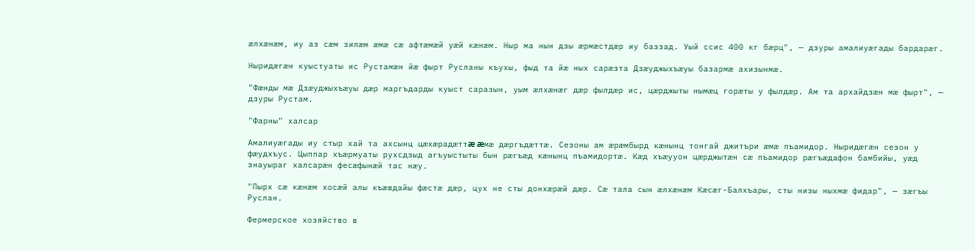æлхæнæм, иу аз сæм зилæм æмæ сæ афтæмæй уæй кæнæм. Ныр ма нын дзы æрмæстдæр иу баззад. Уый ссис 400 кг бæрц", — дзуры амалиуæгады бардарæг.

Ныридæгæн куыстуаты ис Рустамæн йæ фырт Русланы къухы, фыд та йæ ных сарæзта Дзæуджыхъæуы базармæ ахизынмæ.

"Фæнды мæ Дзæуджыхъæуы дæр маргъдарды куыст саразын, уым æлхæнæг дæр фылдæр ис, цæрджыты нымæц горæты у фылдæр. Ам та архайдзæн мæ фырт", — дзуры Рустам.

"Фарны" халсар

Амалиуæгады иу стыр хай та ахсынц цæхæрадæттæ æмæ дæргъдæттæ. Сезоны ам æрæмбырд кæнынц тонгай джитъри æмæ пъамидор. Ныридæгæн сезон у фæудхъус. Цыппар хъæрмуаты рухсдзыд агъуыстыты бын рæгъæд кæнынц пъамидортæ. Кæд хъæууон цæрджытæн сæ пъамидор рæгъæдафон бамбийы, уæд знауыраг халсарæн фесæфынæй тас нæу.

"Пырх сæ кæнæм хосӕй алы къæвдайы фæстæ дæр, цух не сты донхæрæй дæр. Сæ тала сын æлхæнæм Кæсæг-Балхъары, сты низы ныхмæ фидар", — зæгъы Руслан.

Фермерское хозяйство в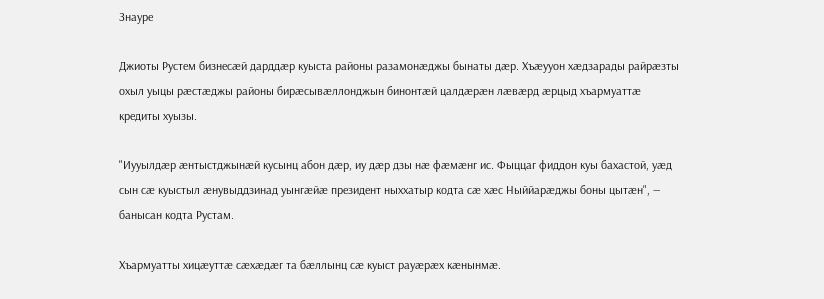Знауре

Джиоты Рустем бизнесæй дарддæр куыста районы разамонæджы бынаты дæр. Хъæууон хæдзарады райрæзты охыл уыцы рæстæджы районы бирæсывæллонджын бинонтæй цалдæрæн лæвæрд æрцыд хъармуаттæ кредиты хуызы.

"Иууылдæр æнтыстджынæй кусынц абон дæр, иу дæр дзы нæ фæмæнг ис. Фыццаг фиддон куы бахастой, уæд сын сæ куыстыл æнувыддзинад уынгæйæ президент ныххатыр кодта сæ хæс Ныййарæджы боны цытæн", — банысан кодта Рустам.

Хъармуатты хицæуттæ сæхæдæг та бæллынц сæ куыст рауæрæх кæнынмæ.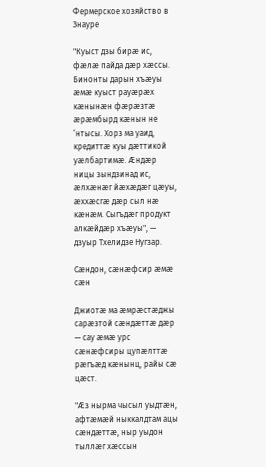Фермерское хозяйство в Знауре

"Куыст дзы бирæ ис, фæлæ пайда дæр хæссы. Бинонты дарын хъæуы æмæ куыст рауæрæх кæнынæн фæрæзтæ æрæмбырд кæнын не ʻнтысы. Хорз ма уаид, кредиттæ куы дæттикой уæлбартимæ. Ӕндæр ницы зындзинад ис, æлхæнæг йæхæдæг цæуы, æххæсгæ дæр сыл нæ кæнæм. Сыгъдæг продукт алкæйдæр хъæуы", — дзуыр Тхелидзе Нугзар.

Сæндон, сæнæфсир æмæ сæн

Джиотæ ма æмрæстæджы сарæзтой сæндæттæ дæр — сау æмæ урс сæнæфсиры цупæлттæ рæгъæд кæнынц, райы сӕ цӕст.

"Ӕз нырма чысыл уыдтæн, афтæмæй ныккалдтам ацы сæндæттæ, ныр уыдон тыллæг хæссын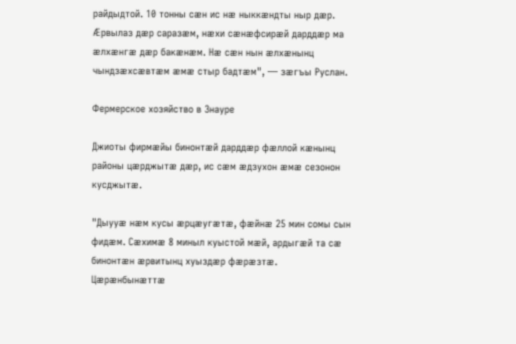райдыдтой. 10 тонны сæн ис нæ ныккæндты ныр дæр. Æрвылаз дæр саразӕм, нæхи сæнæфсирæй дарддæр ма æлхæнгæ дæр бакæнæм. Нӕ сӕн нын ӕлхæнынц чындзæхсæвтæм æмæ стыр бадтæм", — зæгъы Руслан.

Фермерское хозяйство в Знауре

Джиоты фирмæйы бинонтӕй дарддæр фæллой кæнынц районы цæрджытæ дæр, ис сæм æдзухон æмæ сезонон кусджытæ.

"Дыууæ нæм кусы æрцæугæтæ, фæйнæ 25 мин сомы сын фидæм. Сæхимæ 8 миныл куыстой мæй, ардыгæй та сæ бинонтæн æрвитынц хуыздæр фæрæзтæ. Цæрæнбынӕттæ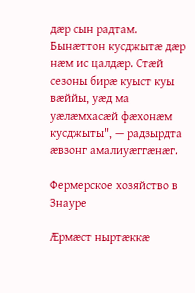дæр сын радтам. Бынæттон кусджытæ дæр нæм ис цалдæр. Стæй сезоны бирæ куыст куы вæййы, уӕд ма уæлæмхасæй фæхонæм кусджыты", — радзырдта ӕвзонг амалиуӕггӕнӕг.

Фермерское хозяйство в Знауре

Ӕрмӕст ныртӕккӕ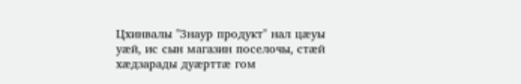Цхинвалы "Знаур продукт" нал цæуы уæй, ис сын магазин поселочы, стæй хæдзарады дуæрттæ гом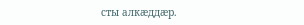сты алкæддæр.